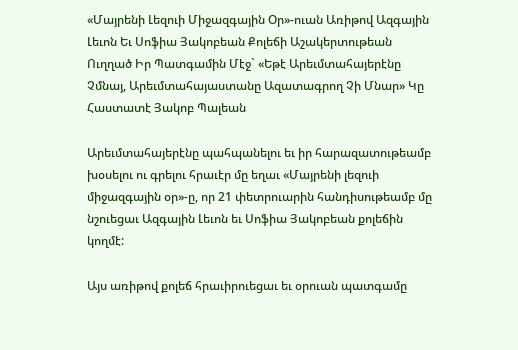«Մայրենի Լեզուի Միջազգային Օր»-ուան Առիթով Ազգային Լեւոն Եւ Սոֆիա Յակոբեան Քոլեճի Աշակերտութեան Ուղղած Իր Պատգամին Մէջ` «Եթէ Արեւմտահայերէնը Չմնայ, Արեւմտահայաստանը Ազատագրող Չի Մնար» Կը Հաստատէ Յակոբ Պալեան

Արեւմտահայերէնը պահպանելու եւ իր հարազատութեամբ խօսելու ու գրելու հրաւէր մը եղաւ «Մայրենի լեզուի միջազգային օր»-ը, որ 21 փետրուարին հանդիսութեամբ մը նշուեցաւ Ազգային Լեւոն եւ Սոֆիա Յակոբեան քոլեճին կողմէ:

Այս առիթով քոլեճ հրաւիրուեցաւ եւ օրուան պատգամը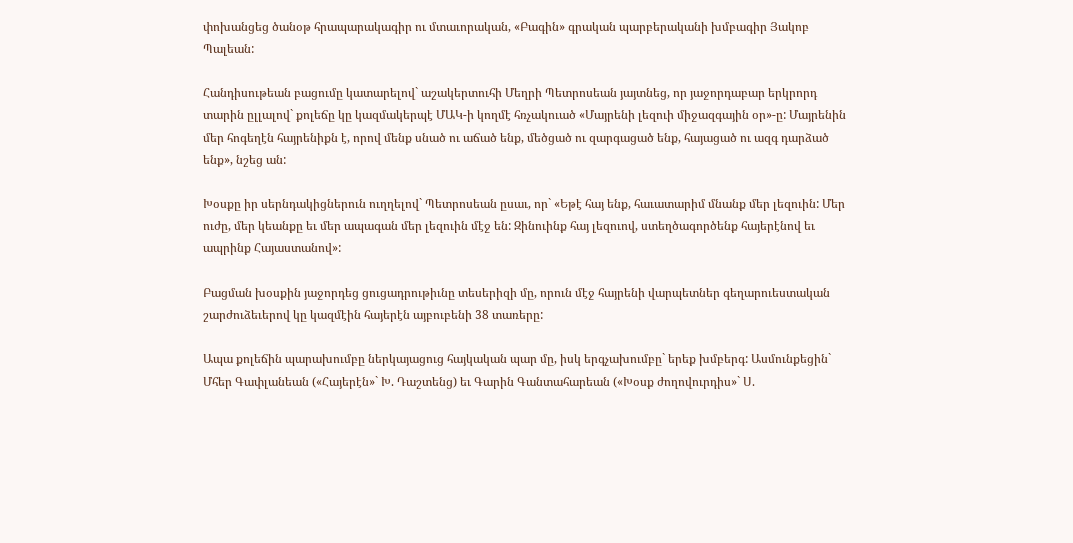փոխանցեց ծանօթ հրապարակագիր ու մտաւորական, «Բագին» գրական պարբերականի խմբագիր Յակոբ Պալեան:

Հանդիսութեան բացումը կատարելով` աշակերտուհի Մեղրի Պետրոսեան յայտնեց, որ յաջորդաբար երկրորդ տարին ըլլալով` քոլեճը կը կազմակերպէ ՄԱԿ-ի կողմէ հռչակուած «Մայրենի լեզուի միջազգային օր»-ը: Մայրենին մեր հոգեղէն հայրենիքն է, որով մենք սնած ու աճած ենք, մեծցած ու զարգացած ենք, հայացած ու ազգ դարձած ենք», նշեց ան:

Խօսքը իր սերնդակիցներուն ուղղելով` Պետրոսեան ըսաւ, որ` «Եթէ հայ ենք, հաւատարիմ մնանք մեր լեզուին: Մեր ուժը, մեր կեանքը եւ մեր ապագան մեր լեզուին մէջ են: Զինուինք հայ լեզուով, ստեղծագործենք հայերէնով եւ ապրինք Հայաստանով»:

Բացման խօսքին յաջորդեց ցուցադրութիւնը տեսերիզի մը, որուն մէջ հայրենի վարպետներ գեղարուեստական շարժուձեւերով կը կազմէին հայերէն այբուբենի 38 տառերը:

Ապա քոլեճին պարախումբը ներկայացուց հայկական պար մը, իսկ երգչախումբը` երեք խմբերգ: Ասմունքեցին` Մհեր Գափլանեան («Հայերէն»` Խ. Դաշտենց) եւ Գարին Գանտահարեան («Խօսք ժողովուրդիս»` Ս.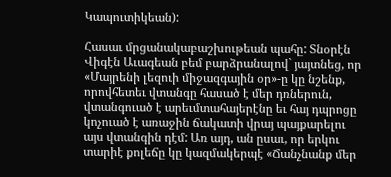Կապուտիկեան):

Հասաւ մրցանակաբաշխութեան պահը: Տնօրէն Վիգէն Աւագեան բեմ բարձրանալով` յայտնեց, որ «Մայրենի լեզուի միջազգային օր»-ը կը նշենք, որովհետեւ վտանգը հասած է մեր դռներուն, վտանգուած է արեւմտահայերէնը եւ հայ դպրոցը կոչուած է առաջին ճակատի վրայ պայքարելու այս վտանգին դէմ: Առ այդ, ան ըսաւ, որ երկու տարիէ քոլեճը կը կազմակերպէ «Ճանչնանք մեր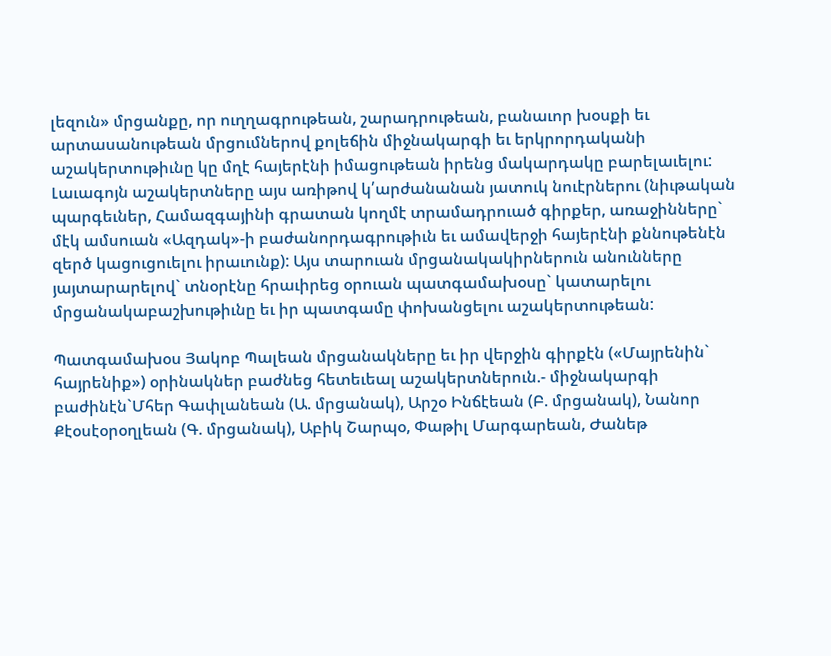լեզուն» մրցանքը, որ ուղղագրութեան, շարադրութեան, բանաւոր խօսքի եւ արտասանութեան մրցումներով քոլեճին միջնակարգի եւ երկրորդականի աշակերտութիւնը կը մղէ հայերէնի իմացութեան իրենց մակարդակը բարելաւելու: Լաւագոյն աշակերտները այս առիթով կ՛արժանանան յատուկ նուէրներու (նիւթական պարգեւներ, Համազգայինի գրատան կողմէ տրամադրուած գիրքեր, առաջինները` մէկ ամսուան «Ազդակ»-ի բաժանորդագրութիւն եւ ամավերջի հայերէնի քննութենէն զերծ կացուցուելու իրաւունք): Այս տարուան մրցանակակիրներուն անունները յայտարարելով` տնօրէնը հրաւիրեց օրուան պատգամախօսը` կատարելու մրցանակաբաշխութիւնը եւ իր պատգամը փոխանցելու աշակերտութեան:

Պատգամախօս Յակոբ Պալեան մրցանակները եւ իր վերջին գիրքէն («Մայրենին` հայրենիք») օրինակներ բաժնեց հետեւեալ աշակերտներուն.- միջնակարգի բաժինէն`Մհեր Գափլանեան (Ա. մրցանակ), Արշօ Ինճէեան (Բ. մրցանակ), Նանոր Քէօսէօրօղլեան (Գ. մրցանակ), Աբիկ Շարպօ, Փաթիլ Մարգարեան, Ժանեթ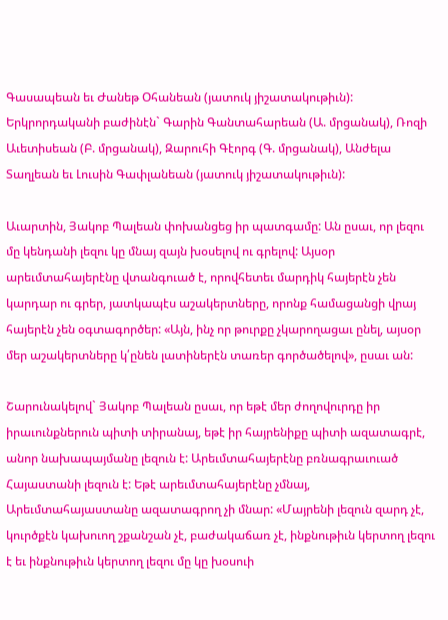Գասապեան եւ Ժանեթ Օհանեան (յատուկ յիշատակութիւն): Երկրորդականի բաժինէն` Գարին Գանտահարեան (Ա. մրցանակ), Ռոզի Աւետիսեան (Բ. մրցանակ), Զարուհի Գէորգ (Գ. մրցանակ), Անժելա Տաղլեան եւ Լուսին Գափլանեան (յատուկ յիշատակութիւն):

Աւարտին, Յակոբ Պալեան փոխանցեց իր պատգամը: Ան ըսաւ, որ լեզու մը կենդանի լեզու կը մնայ զայն խօսելով ու գրելով: Այսօր արեւմտահայերէնը վտանգուած է, որովհետեւ մարդիկ հայերէն չեն կարդար ու գրեր, յատկապէս աշակերտները, որոնք համացանցի վրայ հայերէն չեն օգտագործեր: «Այն, ինչ որ թուրքը չկարողացաւ ընել, այսօր մեր աշակերտները կ՛ընեն լատիներէն տառեր գործածելով», ըսաւ ան:

Շարունակելով` Յակոբ Պալեան ըսաւ, որ եթէ մեր ժողովուրդը իր իրաւունքներուն պիտի տիրանայ, եթէ իր հայրենիքը պիտի ազատագրէ, անոր նախապայմանը լեզուն է: Արեւմտահայերէնը բռնագրաւուած Հայաստանի լեզուն է: Եթէ արեւմտահայերէնը չմնայ, Արեւմտահայաստանը ազատագրող չի մնար: «Մայրենի լեզուն զարդ չէ, կուրծքէն կախուող շքանշան չէ, բաժակաճառ չէ, ինքնութիւն կերտող լեզու է եւ ինքնութիւն կերտող լեզու մը կը խօսուի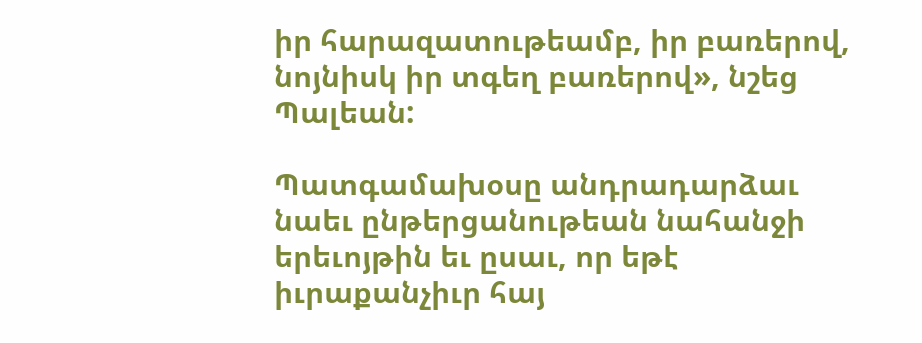իր հարազատութեամբ, իր բառերով, նոյնիսկ իր տգեղ բառերով», նշեց Պալեան:

Պատգամախօսը անդրադարձաւ նաեւ ընթերցանութեան նահանջի երեւոյթին եւ ըսաւ, որ եթէ իւրաքանչիւր հայ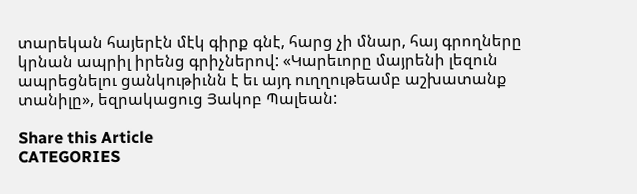տարեկան հայերէն մէկ գիրք գնէ, հարց չի մնար, հայ գրողները կրնան ապրիլ իրենց գրիչներով: «Կարեւորը մայրենի լեզուն ապրեցնելու ցանկութիւնն է եւ այդ ուղղութեամբ աշխատանք տանիլը», եզրակացուց Յակոբ Պալեան:

Share this Article
CATEGORIES